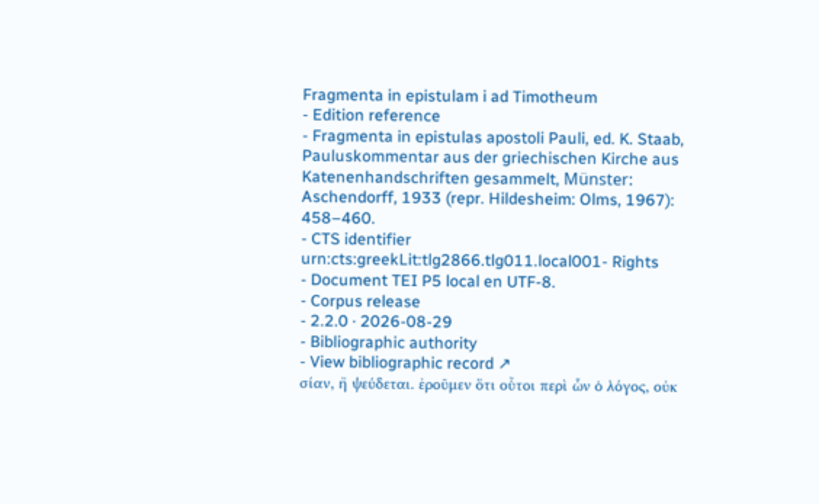Fragmenta in epistulam i ad Timotheum
- Edition reference
- Fragmenta in epistulas apostoli Pauli, ed. K. Staab, Pauluskommentar aus der griechischen Kirche aus Katenenhandschriften gesammelt, Münster: Aschendorff, 1933 (repr. Hildesheim: Olms, 1967): 458–460.
- CTS identifier
urn:cts:greekLit:tlg2866.tlg011.local001- Rights
- Document TEI P5 local en UTF-8.
- Corpus release
- 2.2.0 · 2026-08-29
- Bibliographic authority
- View bibliographic record ↗
σίαν, ἢ ψεύδεται. ἐροῦμεν ὅτι οὗτοι περὶ ὧν ὁ λόγος, οὐκ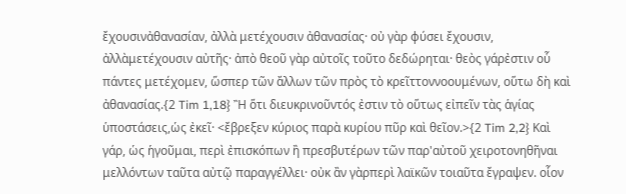ἔχουσινἀθανασίαν, ἀλλὰ μετέχουσιν ἀθανασίας· οὐ γὰρ φύσει ἔχουσιν, ἀλλὰμετέχουσιν αὐτῆς· ἀπὸ θεοῦ γὰρ αὐτοῖς τοῦτο δεδώρηται· θεὸς γάρἐστιν οὗ πάντες μετέχομεν, ὥσπερ τῶν ἄλλων τῶν πρὸς τὸ κρεῖττοννοουμένων, οὕτω δὴ καὶ ἀθανασίας.{2 Tim 1,18} Ἢ ὅτι διευκρινοῦντός ἐστιν τὸ οὕτως εἰπεῖν τὰς ἁγίας ὑποστάσεις,ὡς ἐκεῖ· <ἔβρεξεν κύριος παρὰ κυρίου πῦρ καὶ θεῖον.>{2 Tim 2,2} Καὶ γάρ, ὡς ἡγοῦμαι, περὶ ἐπισκόπων ἢ πρεσβυτέρων τῶν παρ'αὐτοῦ χειροτονηθῆναι μελλόντων ταῦτα αὐτῷ παραγγέλλει· οὐκ ἂν γὰρπερὶ λαϊκῶν τοιαῦτα ἔγραψεν. οἷον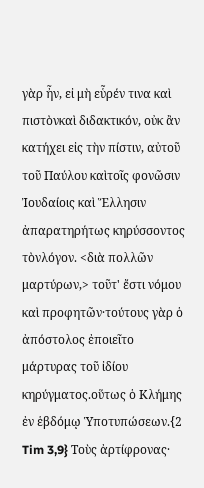γὰρ ἦν, εἰ μὴ εὗρέν τινα καὶ πιστὸνκαὶ διδακτικόν, οὐκ ἂν κατήχει εἰς τὴν πίστιν, αὐτοῦ τοῦ Παύλου καὶτοῖς φονῶσιν Ἰουδαίοις καὶ Ἕλλησιν ἀπαρατηρήτως κηρύσσοντος τὸνλόγον. <διὰ πολλῶν μαρτύρων,> τοῦτ' ἔστι νόμου καὶ προφητῶν·τούτους γὰρ ὁ ἀπόστολος ἐποιεῖτο μάρτυρας τοῦ ἰδίου κηρύγματος.οὕτως ὁ Κλήμης ἐν ἑβδόμῳ Ὑποτυπώσεων.{2 Tim 3,9} Τοὺς ἀρτίφρονας·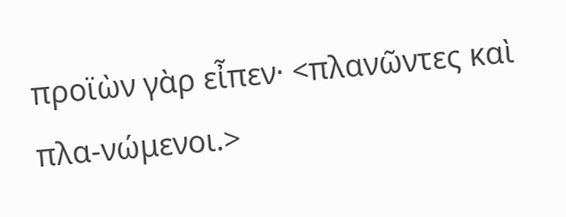προϊὼν γὰρ εἶπεν· <πλανῶντες καὶ πλα-νώμενοι.>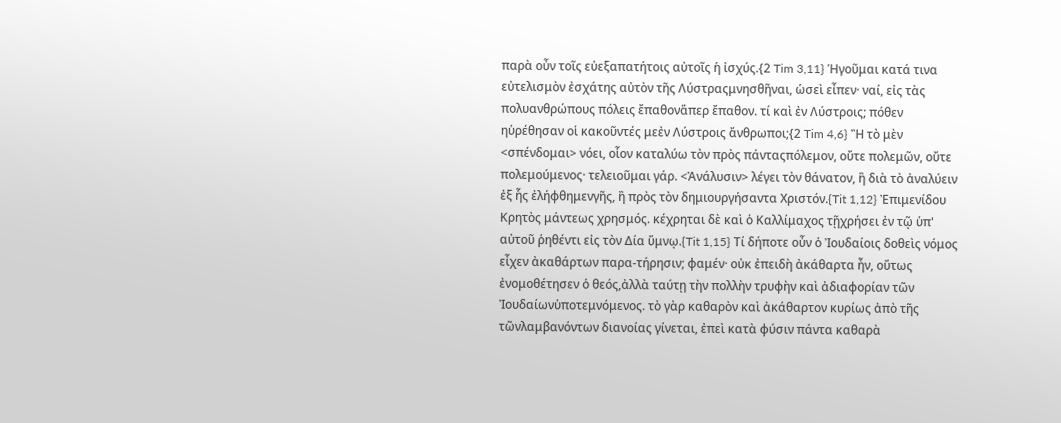παρὰ οὖν τοῖς εὐεξαπατήτοις αὐτοῖς ἡ ἰσχύς.{2 Tim 3,11} Ἡγοῦμαι κατά τινα εὐτελισμὸν ἐσχάτης αὐτὸν τῆς Λύστραςμνησθῆναι, ὡσεὶ εἶπεν· ναί, εἰς τὰς πολυανθρώπους πόλεις ἔπαθονἅπερ ἔπαθον. τί καὶ ἐν Λύστροις; πόθεν ηὑρέθησαν οἱ κακοῦντές μεἐν Λύστροις ἄνθρωποι;{2 Tim 4,6} Ἢ τὸ μὲν <σπένδομαι> νόει, οἷον καταλύω τὸν πρὸς πάνταςπόλεμον, οὔτε πολεμῶν, οὔτε πολεμούμενος· τελειοῦμαι γάρ. <Ἀνάλυσιν> λέγει τὸν θάνατον, ἢ διὰ τὸ ἀναλύειν ἐξ ἧς ἐλήφθημενγῆς, ἢ πρὸς τὸν δημιουργήσαντα Χριστόν.{Tit 1,12} Ἐπιμενίδου Κρητὸς μάντεως χρησμός. κέχρηται δὲ καὶ ὁ Καλλίμαχος τῇχρήσει ἐν τῷ ὑπ' αὐτοῦ ῥηθέντι εἰς τὸν Δία ὕμνῳ.{Tit 1,15} Τί δήποτε οὖν ὁ Ἰουδαίοις δοθεὶς νόμος εἶχεν ἀκαθάρτων παρα-τήρησιν; φαμέν· οὐκ ἐπειδὴ ἀκάθαρτα ἦν, οὕτως ἐνομοθέτησεν ὁ θεός,ἀλλὰ ταύτῃ τὴν πολλὴν τρυφὴν καὶ ἀδιαφορίαν τῶν Ἰουδαίωνὑποτεμνόμενος. τὸ γὰρ καθαρὸν καὶ ἀκάθαρτον κυρίως ἀπὸ τῆς τῶνλαμβανόντων διανοίας γίνεται, ἐπεὶ κατὰ φύσιν πάντα καθαρὰ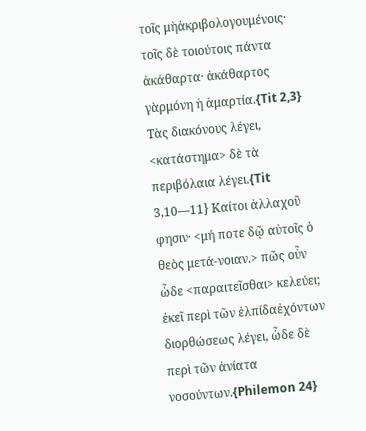τοῖς μὴἀκριβολογουμένοις· τοῖς δὲ τοιούτοις πάντα ἀκάθαρτα· ἀκάθαρτος γὰρμόνη ἡ ἁμαρτία.{Tit 2,3} Τὰς διακόνους λέγει, <κατάστημα> δὲ τὰ περιβόλαια λέγει.{Tit 3,10—11} Καίτοι ἀλλαχοῦ φησιν· <μή ποτε δῷ αὐτοῖς ὁ θεὸς μετά-νοιαν.> πῶς οὖν ὧδε <παραιτεῖσθαι> κελεύει; ἐκεῖ περὶ τῶν ἐλπίδαἐχόντων διορθώσεως λέγει, ὧδε δὲ περὶ τῶν ἀνίατα νοσούντων.{Philemon 24}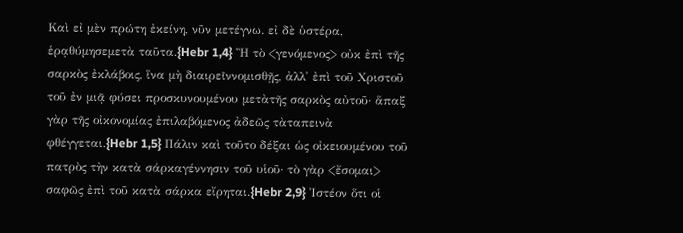Καὶ εἰ μὲν πρώτη ἐκείνη, νῦν μετέγνω. εἰ δὲ ὑστέρα, ἑρᾳθύμησεμετὰ ταῦτα.{Hebr 1,4} Ἢ τὸ <γενόμενος> οὐκ ἐπὶ τῆς σαρκὸς ἐκλάβοις, ἵνα μὴ διαιρεῖννομισθῇς, ἀλλ' ἐπὶ τοῦ Χριστοῦ τοῦ ἐν μιᾷ φύσει προσκυνουμένου μετὰτῆς σαρκὸς αὐτοῦ· ἅπαξ γὰρ τῆς οἰκονομίας ἐπιλαβόμενος ἀδεῶς τὰταπεινὰ φθέγγεται.{Hebr 1,5} Πάλιν καὶ τοῦτο δέξαι ὡς οἰκειουμένου τοῦ πατρὸς τὴν κατὰ σάρκαγέννησιν τοῦ υἱοῦ· τὸ γὰρ <ἔσομαι> σαφῶς ἐπὶ τοῦ κατὰ σάρκα εἴρηται.{Hebr 2,9} Ἰστέον ὅτι οἱ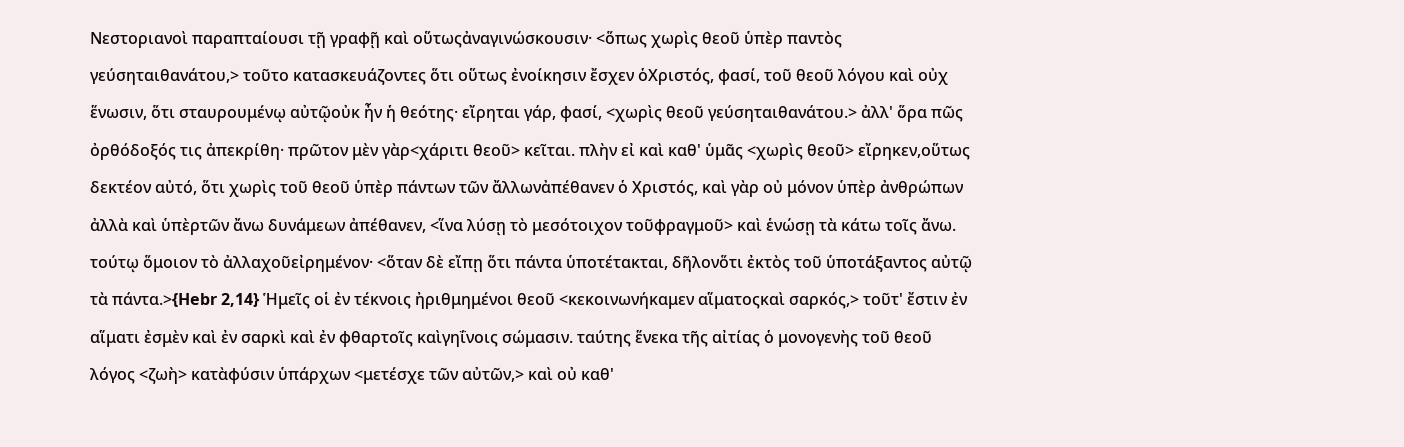Νεστοριανοὶ παραπταίουσι τῇ γραφῇ καὶ οὕτωςἀναγινώσκουσιν· <ὅπως χωρὶς θεοῦ ὑπὲρ παντὸς γεύσηταιθανάτου,> τοῦτο κατασκευάζοντες ὅτι οὕτως ἐνοίκησιν ἔσχεν ὁΧριστός, φασί, τοῦ θεοῦ λόγου καὶ οὐχ ἕνωσιν, ὅτι σταυρουμένῳ αὐτῷοὐκ ἦν ἡ θεότης· εἴρηται γάρ, φασί, <χωρὶς θεοῦ γεύσηταιθανάτου.> ἀλλ' ὅρα πῶς ὀρθόδοξός τις ἀπεκρίθη· πρῶτον μὲν γὰρ<χάριτι θεοῦ> κεῖται. πλὴν εἰ καὶ καθ' ὑμᾶς <χωρὶς θεοῦ> εἴρηκεν,οὕτως δεκτέον αὐτό, ὅτι χωρὶς τοῦ θεοῦ ὑπὲρ πάντων τῶν ἄλλωνἀπέθανεν ὁ Χριστός, καὶ γὰρ οὐ μόνον ὑπὲρ ἀνθρώπων ἀλλὰ καὶ ὑπὲρτῶν ἄνω δυνάμεων ἀπέθανεν, <ἵνα λύσῃ τὸ μεσότοιχον τοῦφραγμοῦ> καὶ ἑνώσῃ τὰ κάτω τοῖς ἄνω. τούτῳ ὅμοιον τὸ ἀλλαχοῦεἰρημένον· <ὅταν δὲ εἴπῃ ὅτι πάντα ὑποτέτακται, δῆλονὅτι ἐκτὸς τοῦ ὑποτάξαντος αὐτῷ τὰ πάντα.>{Hebr 2,14} Ἡμεῖς οἱ ἐν τέκνοις ἠριθμημένοι θεοῦ <κεκοινωνήκαμεν αἵματοςκαὶ σαρκός,> τοῦτ' ἔστιν ἐν αἵματι ἐσμὲν καὶ ἐν σαρκὶ καὶ ἐν φθαρτοῖς καὶγηΐνοις σώμασιν. ταύτης ἕνεκα τῆς αἰτίας ὁ μονογενὴς τοῦ θεοῦ λόγος <ζωὴ> κατὰφύσιν ὑπάρχων <μετέσχε τῶν αὐτῶν,> καὶ οὐ καθ'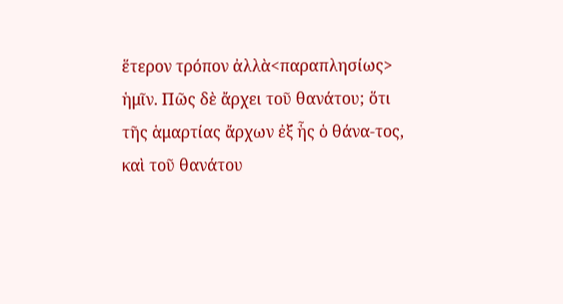ἕτερον τρόπον ἀλλὰ<παραπλησίως> ἡμῖν. Πῶς δὲ ἄρχει τοῦ θανάτου; ὅτι τῆς ἁμαρτίας ἄρχων ἐξ ἧς ὁ θάνα-τος, καὶ τοῦ θανάτου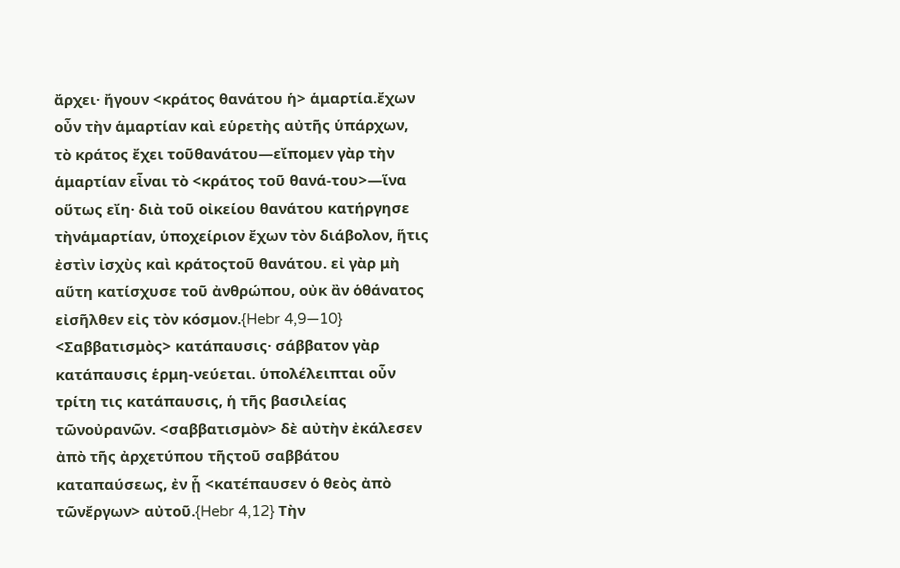ἄρχει· ἤγουν <κράτος θανάτου ἡ> ἁμαρτία.ἔχων οὖν τὴν ἁμαρτίαν καὶ εὑρετὴς αὐτῆς ὑπάρχων, τὸ κράτος ἔχει τοῦθανάτου—εἴπομεν γὰρ τὴν ἁμαρτίαν εἶναι τὸ <κράτος τοῦ θανά-του>—ἵνα οὕτως εἴη· διὰ τοῦ οἰκείου θανάτου κατήργησε τὴνἁμαρτίαν, ὑποχείριον ἔχων τὸν διάβολον, ἥτις ἐστὶν ἰσχὺς καὶ κράτοςτοῦ θανάτου. εἰ γὰρ μὴ αὕτη κατίσχυσε τοῦ ἀνθρώπου, οὐκ ἂν ὁθάνατος εἰσῆλθεν εἰς τὸν κόσμον.{Hebr 4,9—10} <Σαββατισμὸς> κατάπαυσις· σάββατον γὰρ κατάπαυσις ἑρμη-νεύεται. ὑπολέλειπται οὖν τρίτη τις κατάπαυσις, ἡ τῆς βασιλείας τῶνοὐρανῶν. <σαββατισμὸν> δὲ αὐτὴν ἐκάλεσεν ἀπὸ τῆς ἀρχετύπου τῆςτοῦ σαββάτου καταπαύσεως, ἐν ᾗ <κατέπαυσεν ὁ θεὸς ἀπὸ τῶνἔργων> αὐτοῦ.{Hebr 4,12} Τὴν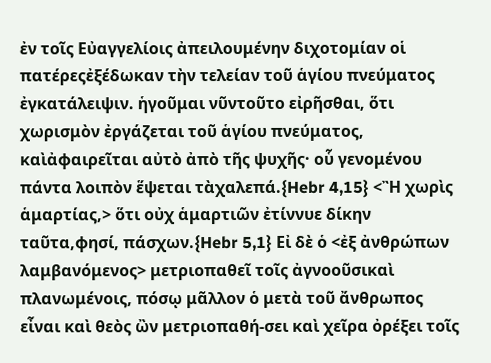ἐν τοῖς Εὐαγγελίοις ἀπειλουμένην διχοτομίαν οἱ πατέρεςἐξέδωκαν τὴν τελείαν τοῦ ἁγίου πνεύματος ἐγκατάλειψιν. ἡγοῦμαι νῦντοῦτο εἰρῆσθαι, ὅτι χωρισμὸν ἐργάζεται τοῦ ἁγίου πνεύματος, καὶἀφαιρεῖται αὐτὸ ἀπὸ τῆς ψυχῆς· οὗ γενομένου πάντα λοιπὸν ἕψεται τὰχαλεπά.{Hebr 4,15} <Ἢ χωρὶς ἁμαρτίας,> ὅτι οὐχ ἁμαρτιῶν ἐτίννυε δίκην ταῦτα,φησί, πάσχων.{Hebr 5,1} Εἰ δὲ ὁ <ἐξ ἀνθρώπων λαμβανόμενος> μετριοπαθεῖ τοῖς ἀγνοοῦσικαὶ πλανωμένοις, πόσῳ μᾶλλον ὁ μετὰ τοῦ ἄνθρωπος εἶναι καὶ θεὸς ὢν μετριοπαθή-σει καὶ χεῖρα ὀρέξει τοῖς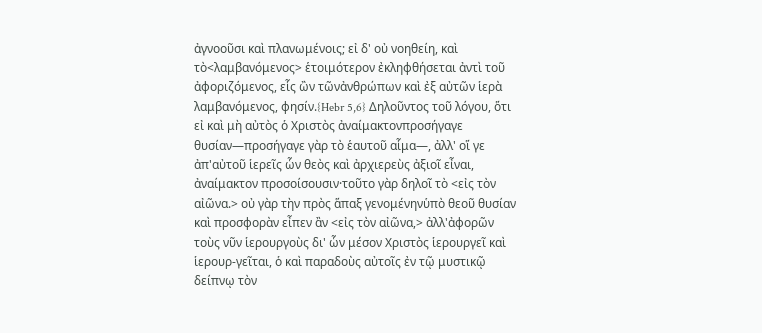ἀγνοοῦσι καὶ πλανωμένοις; εἰ δ' οὐ νοηθείη, καὶ τὸ<λαμβανόμενος> ἑτοιμότερον ἐκληφθήσεται ἀντὶ τοῦ ἀφοριζόμενος, εἷς ὢν τῶνἀνθρώπων καὶ ἐξ αὐτῶν ἱερὰ λαμβανόμενος, φησίν.{Hebr 5,6} Δηλοῦντος τοῦ λόγου, ὅτι εἰ καὶ μὴ αὐτὸς ὁ Χριστὸς ἀναίμακτονπροσήγαγε θυσίαν—προσήγαγε γὰρ τὸ ἑαυτοῦ αἷμα—, ἀλλ' οἵ γε ἀπ'αὐτοῦ ἱερεῖς ὧν θεὸς καὶ ἀρχιερεὺς ἀξιοῖ εἶναι, ἀναίμακτον προσοίσουσιν·τοῦτο γὰρ δηλοῖ τὸ <εἰς τὸν αἰῶνα.> οὐ γὰρ τὴν πρὸς ἅπαξ γενομένηνὑπὸ θεοῦ θυσίαν καὶ προσφορὰν εἶπεν ἂν <εἰς τὸν αἰῶνα,> ἀλλ'ἀφορῶν τοὺς νῦν ἱερουργοὺς δι' ὧν μέσον Χριστὸς ἱερουργεῖ καὶ ἱερουρ-γεῖται, ὁ καὶ παραδοὺς αὐτοῖς ἐν τῷ μυστικῷ δείπνῳ τὸν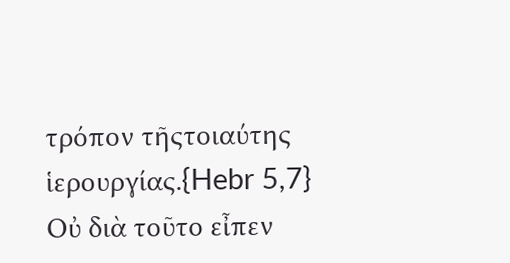τρόπον τῆςτοιαύτης ἱερουργίας.{Hebr 5,7} Οὐ διὰ τοῦτο εἶπεν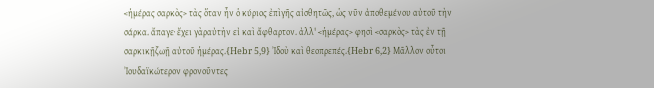<ἡμέρας σαρκὸς> τὰς ὅταν ἦν ὁ κύριος ἐπὶγῆς αἰσθητῶς, ὡς νῦν ἀποθεμένου αὐτοῦ τὴν σάρκα. ἄπαγε· ἔχει γὰραὐτὴν εἰ καὶ ἄφθαρτον. ἀλλ' <ἡμέρας> φησὶ <σαρκὸς> τὰς ἐν τῇ σαρκικῇζωῇ αὐτοῦ ἡμέρας.{Hebr 5,9} Ἰδοὺ καὶ θεοπρεπές.{Hebr 6,2} Μᾶλλον οὗτοι Ἰουδαϊκώτερον φρονοῦντες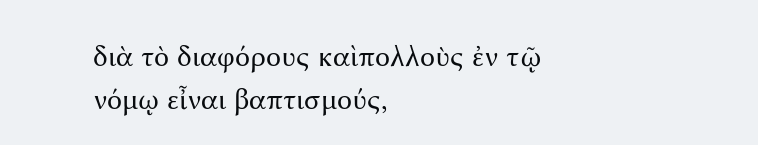διὰ τὸ διαφόρους καὶπολλοὺς ἐν τῷ νόμῳ εἶναι βαπτισμούς,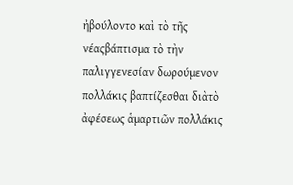ἠβούλοντο καὶ τὸ τῆς νέαςβάπτισμα τὸ τὴν παλιγγενεσίαν δωρούμενον πολλάκις βαπτίζεσθαι διὰτὸ ἀφέσεως ἁμαρτιῶν πολλάκις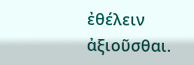ἐθέλειν ἀξιοῦσθαι.